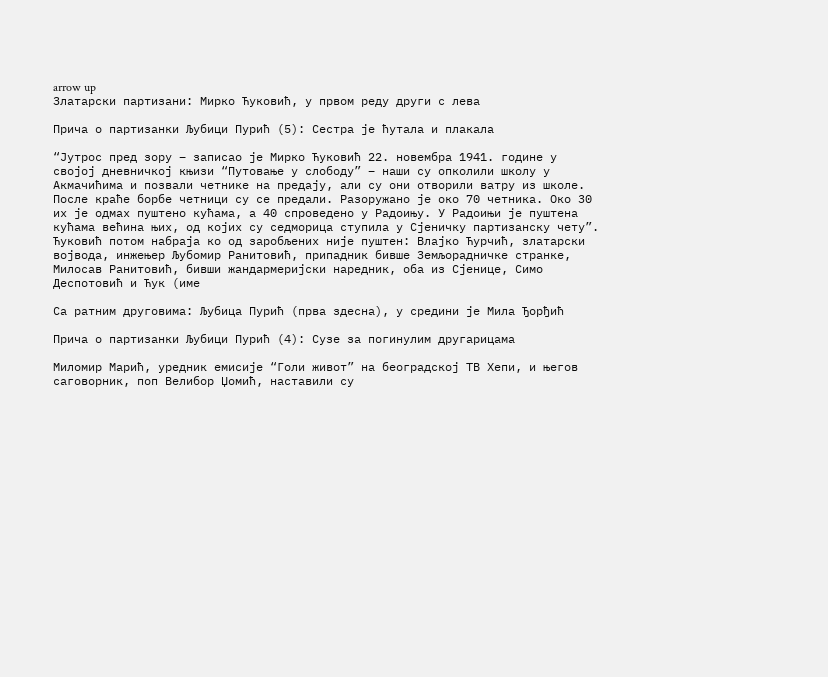arrow up
Златарски партизани: Мирко Ћуковић, у првом реду други с лева

Прича о партизанки Љубици Пурић (5): Сестра је ћутала и плакала

“Јутрос пред зору – записао је Мирко Ћуковић 22. новембра 1941. године у својој дневничкој књизи “Путовање у слободу” – наши су опколили школу у Акмачићима и позвали четнике на предају, али су они отворили ватру из школе. После краће борбе четници су се предали. Разоружано је око 70 четника. Око 30 их је одмах пуштено кућама, а 40 спроведено у Радоињу. У Радоињи је пуштена кућама већина њих, од којих су седморица ступила у Сјеничку партизанску чету”. Ћуковић потом набраја ко од заробљених није пуштен: Влајко Ћурчић, златарски војвода, инжењер Љубомир Ранитовић, припадник бивше Земљорадничке странке, Милосав Ранитовић, бивши жандармеријски наредник, оба из Сјенице, Симо Деспотовић и Ћук (име

Са ратним друговима: Љубица Пурић (прва здесна), у средини је Мила Ђорђић

Прича о партизанки Љубици Пурић (4): Сузе за погинулим другарицама

Миломир Марић, уредник емисије “Голи живот” на београдској ТВ Хепи, и његов саговорник, поп Велибор Џомић, наставили су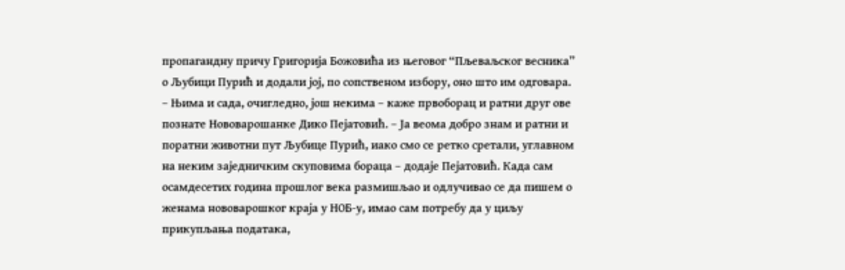пропагандну причу Григорија Божовића из његовог “Пљеваљског весника” о Љубици Пурић и додали јој, по сопственом избору, оно што им одговара. – Њима и сада, очигледно, још некима – каже првоборац и ратни друг ове познате Нововарошанке Дико Пејатовић. – Ја веома добро знам и ратни и поратни животни пут Љубице Пурић, иако смо се ретко сретали, углавном на неким заједничким скуповима бораца – додаје Пејатовић. Када сам осамдесетих година прошлог века размишљао и одлучивао се да пишем о женама нововарошког краја у НОБ-у, имао сам потребу да у циљу прикупљања података,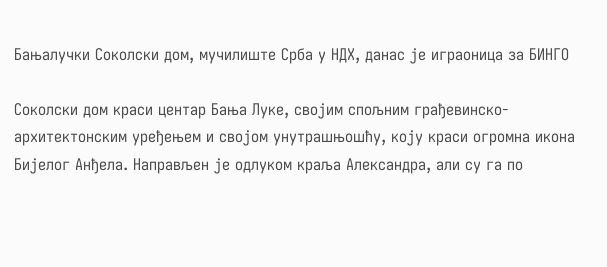Бањалучки Соколски дом, мучилиште Срба у НДХ, данас је играоница за БИНГО

Соколски дом краси центар Бања Луке, својим спољним грађевинско-архитектонским уређењем и својом унутрашњошћу, коју краси огромна икона Бијелог Анђела. Направљен је одлуком краља Александра, али су га по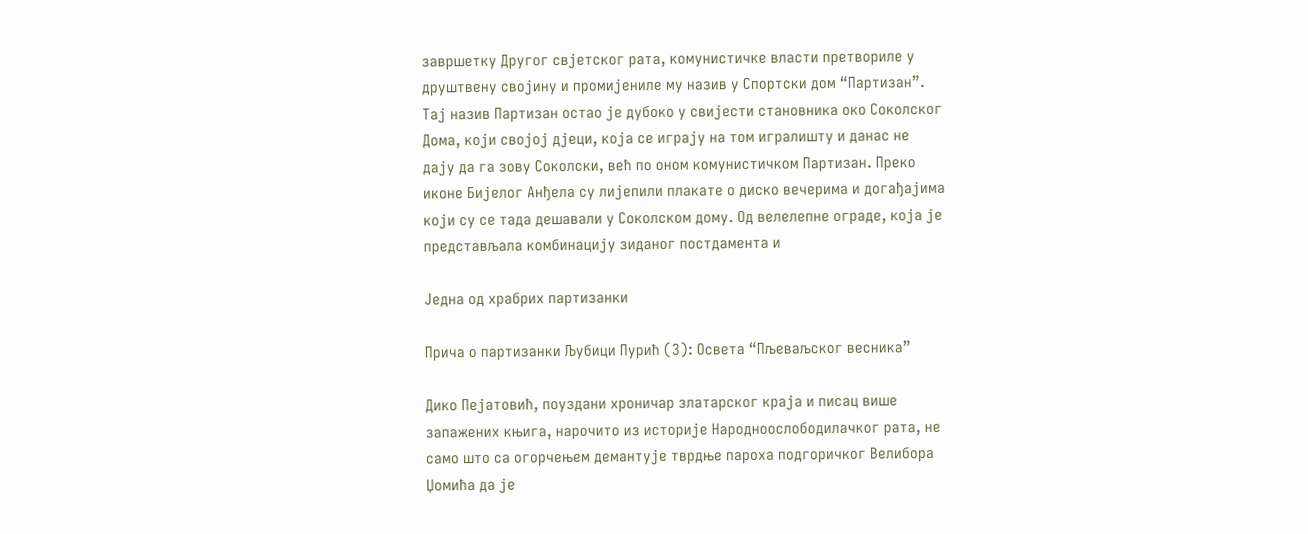завршетку Другог свјетског рата, комунистичке власти претвориле у друштвену својину и промијениле му назив у Спортски дом “Партизан”. Тај назив Партизан остао је дубоко у свијести становника око Соколског Дома, који својој дјеци, која се играју на том игралишту и данас не дају да га зову Соколски, већ по оном комунистичком Партизан. Преко иконе Бијелог Анђела су лијепили плакате о диско вечерима и догађајима који су се тада дешавали у Соколском дому. Од велелепне ограде, која је представљала комбинацију зиданог постдамента и

Једна од храбрих партизанки

Прича о партизанки Љубици Пурић (3): Освета “Пљеваљског весника”

Дико Пејатовић, поуздани хроничар златарског краја и писац више запажених књига, нарочито из историје Народноослободилачког рата, не само што са огорчењем демантује тврдње пароха подгоричког Велибора Џомића да је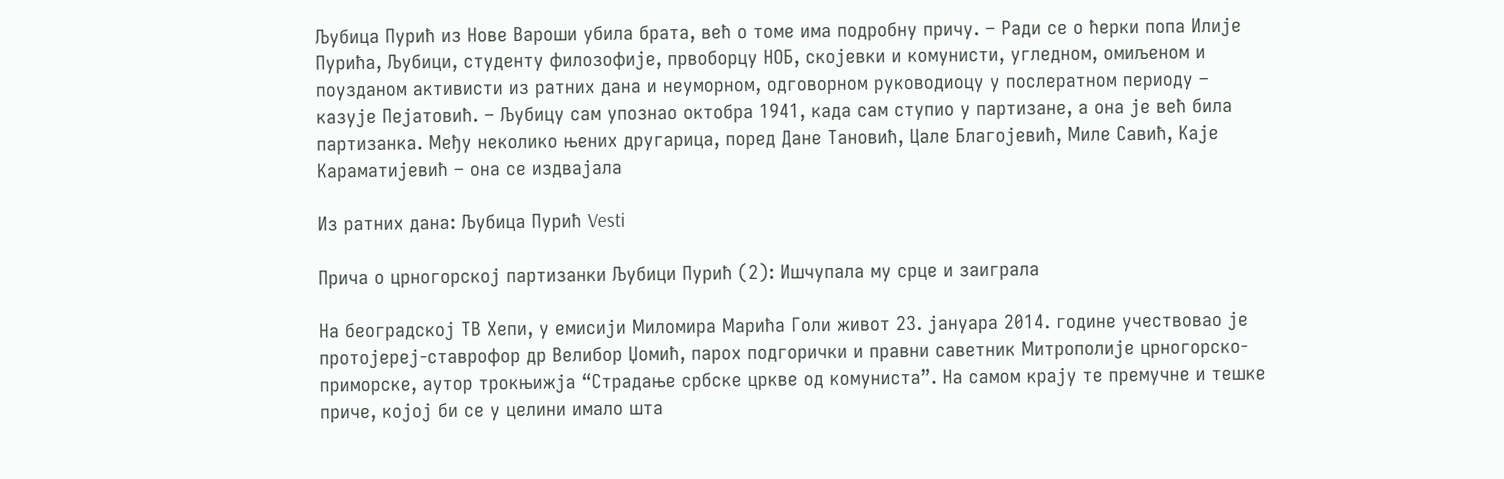Љубица Пурић из Нове Вароши убила брата, већ о томе има подробну причу. – Ради се о ћерки попа Илије Пурића, Љубици, студенту филозофије, првоборцу НОБ, скојевки и комунисти, угледном, омиљеном и поузданом активисти из ратних дана и неуморном, одговорном руководиоцу у послератном периоду – казује Пејатовић. – Љубицу сам упознао октобра 1941, када сам ступио у партизане, а она је већ била партизанка. Међу неколико њених другарица, поред Дане Тановић, Цале Благојевић, Миле Савић, Каје Караматијевић – она се издвајала

Из ратних дана: Љубица Пурић Vesti

Прича о црногорској партизанки Љубици Пурић (2): Ишчупала му срце и заиграла

На београдској ТВ Хепи, у емисији Миломира Марића Голи живот 23. јануара 2014. године учествовао је протојереј-ставрофор др Велибор Џомић, парох подгорички и правни саветник Митрополије црногорско-приморске, аутор трокњижја “Страдање србске цркве од комуниста”. На самом крају те премучне и тешке приче, којој би се у целини имало шта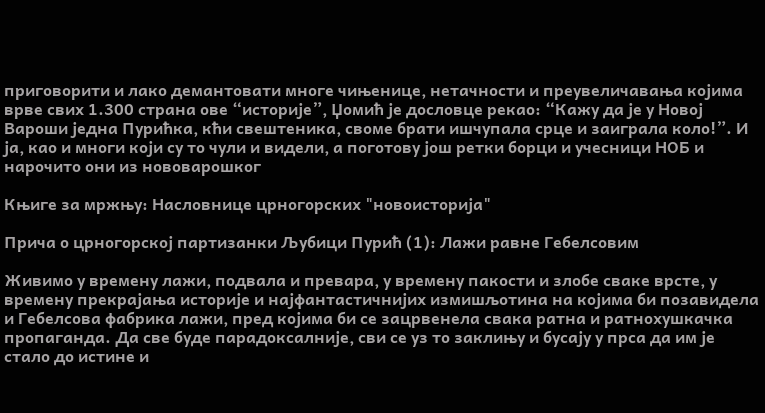приговорити и лако демантовати многе чињенице, нетачности и преувеличавања којима врве свих 1.300 страна ове “историје”, Џомић је дословце рекао: “Кажу да је у Новој Вароши једна Пурићка, кћи свештеника, своме брати ишчупала срце и заиграла коло!”. И ја, као и многи који су то чули и видели, а поготову још ретки борци и учесници НОБ и нарочито они из нововарошког

Књиге за мржњу: Насловнице црногорских "новоисторија"

Прича о црногорској партизанки Љубици Пурић (1): Лажи равне Гебелсовим

Живимо у времену лажи, подвала и превара, у времену пакости и злобе сваке врсте, у времену прекрајања историје и најфантастичнијих измишљотина на којима би позавидела и Гебелсова фабрика лажи, пред којима би се зацрвенела свака ратна и ратнохушкачка пропаганда. Да све буде парадоксалније, сви се уз то заклињу и бусају у прса да им је стало до истине и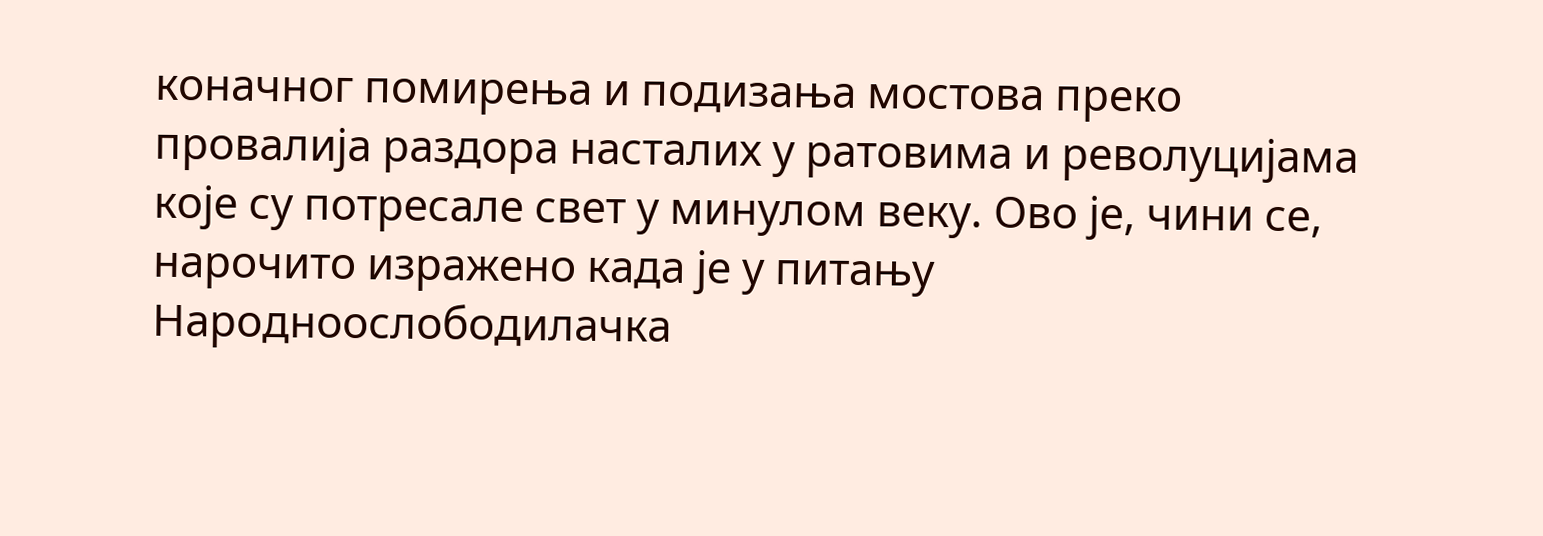коначног помирења и подизања мостова преко провалија раздора насталих у ратовима и револуцијама које су потресале свет у минулом веку. Ово је, чини се, нарочито изражено када је у питању Народноослободилачка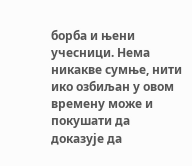борба и њени учесници. Нема никакве сумње, нити ико озбиљан у овом времену може и покушати да доказује да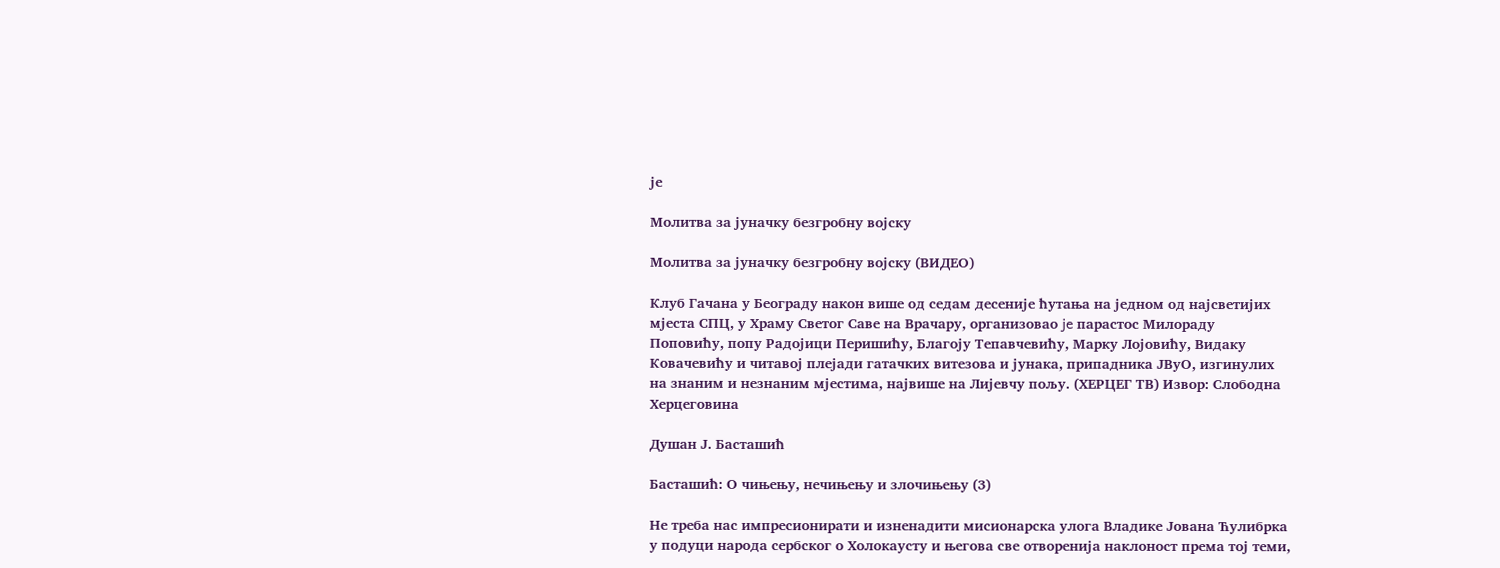је

Молитва за јуначку безгробну војску

Молитва за јуначку безгробну војску (ВИДЕО)

Клуб Гачана у Београду након више од седам десеније ћутања на једном од најсветијих мјеста СПЦ, у Храму Светог Саве на Врачару, организовао je парастос Милораду Поповићу, попу Радојици Перишићу, Благоју Тепавчевићу, Mарку Лојовићу, Видаку Ковачевићу и читавој плејади гатачких витезова и јунака, припадника ЈВуО, изгинулих на знаним и незнаним мјестима, највише на Лијевчу пољу. (ХЕРЦЕГ ТВ) Извор: Слободна Херцеговина

Душан Ј. Басташић

Басташић: О чињењу, нечињењу и злочињењу (3)

Не треба нас импресионирати и изненадити мисионарска улога Владике Јована Ћулибрка у подуци народа сербског о Холокаусту и његова све отворенија наклоност према тој теми,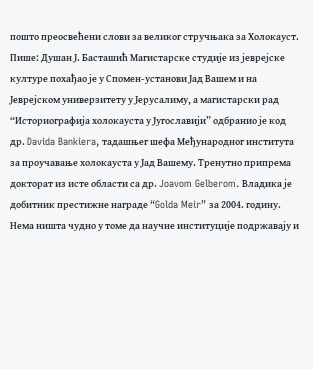пошто преосвећени слови за великог стручњака за Холокауст. Пише: Душан Ј. Басташић Магистарске студије из јеврејске културе похађао је у Спомен-установи Јад Вашем и на Јеврејском универзитету у Јерусалиму, а магистарски рад “Историографија холокауста у Југославији” одбранио је код др. Davida Bankiera, тадашњег шефа Међународног института за проучавање холокауста у Јад Вашему. Тренутно припрема докторат из исте области са др. Joavom Gelberom. Владика је добитник престижне награде “Golda Meir” за 2004. годину. Нема ништа чудно у томе да научне институције подржавају и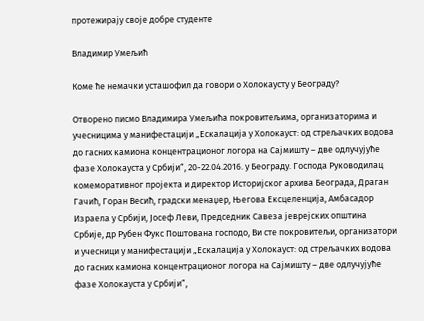протежирају своје добре студенте

Владимир Умељић

Коме ће немачки усташофил да говори о Холокаусту у Београду?

Отворено писмо Владимира Умељића покровитељима, организаторима и учесницима у манифестацији „Ескалација у Холокауст: од стрељачких водова до гасних камиона концентрационог логора на Сајмишту – две одлучујуће фазе Холокауста у Србији“, 20-22.04.2016. у Београду. Господа Руководилац комеморативног пројекта и директор Историјског архива Београда, Драган Гачић, Горан Весић, градски менаџер, Његова Ексцеленција, Амбасадор Израела у Србији, Јосеф Леви, Председник Савеза јеврејских општина Србије, др Рубен Фукс Поштована господо, Ви сте покровитељи, организатори и учесници у манифестацији „Ескалација у Холокауст: од стрељачких водова до гасних камиона концентрационог логора на Сајмишту – две одлучујуће фазе Холокауста у Србији“,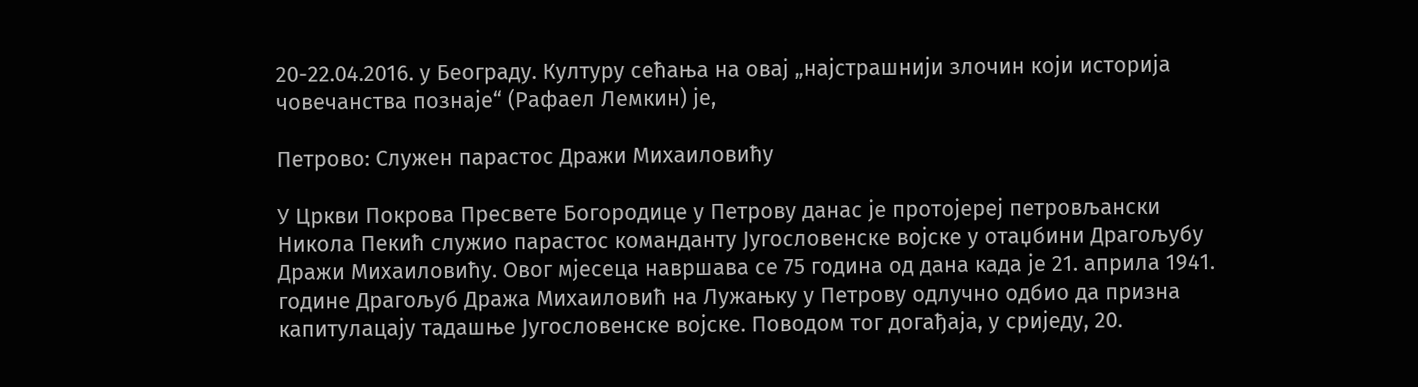20-22.04.2016. у Београду. Културу сећања на овај „најстрашнији злочин који историја човечанства познаје“ (Рафаел Лемкин) је,

Петрово: Служен парастос Дражи Михаиловићу

У Цркви Покрова Пресвете Богородице у Петрову данас је протојереј петровљански Никола Пекић служио парастос команданту Југословенске војске у отаџбини Драгољубу Дражи Михаиловићу. Овог мјесеца навршава се 75 година од дана када је 21. априла 1941. године Драгољуб Дража Михаиловић на Лужањку у Петрову одлучно одбио да призна капитулацају тадашње Југословенске војске. Поводом тог догађаја, у сриједу, 20.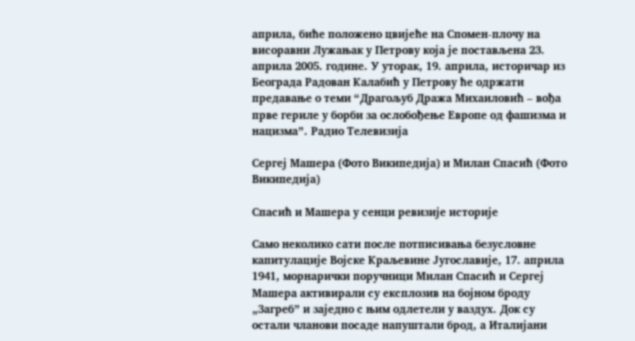априла, биће положено цвијеће на Спомен-плочу на висоравни Лужањак у Петрову која је постављена 23. априла 2005. године. У уторак, 19. априла, историчар из Београда Радован Калабић у Петрову ће одржати предавање о теми “Драгољуб Дража Михаиловић – вођа прве гериле у борби за ослобођење Европе од фашизма и нацизма”. Радио Телевизија

Сергеј Машера (Фото Википедија) и Милан Спасић (Фото Википедија)

Спасић и Машера у сенци ревизије историје

Само неколико сати после потписивања безусловне капитулације Војске Краљевине Југославије, 17. априла 1941, морнарички поручници Милан Спасић и Сергеј Машера активирали су експлозив на бојном броду „Загреб” и заједно с њим одлетели у ваздух. Док су остали чланови посаде напуштали брод, а Италијани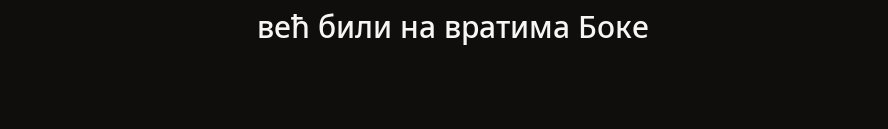већ били на вратима Боке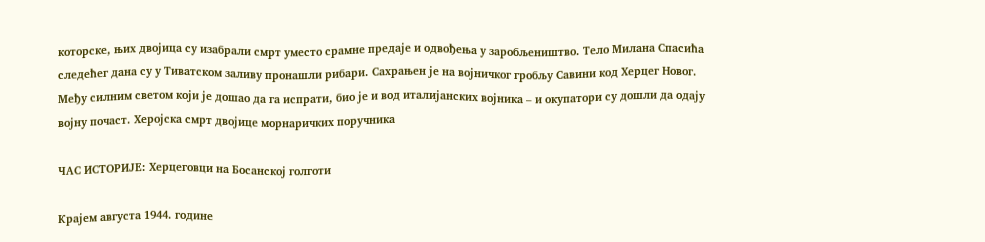которске, њих двојица су изабрали смрт уместо срамне предаје и одвођења у заробљеништво. Тело Милана Спасића следећег дана су у Тиватском заливу пронашли рибари. Сахрањен је на војничког гробљу Савини код Херцег Новог. Међу силним светом који је дошао да га испрати, био је и вод италијанских војника – и окупатори су дошли да одају војну почаст. Херојска смрт двојице морнаричких поручника

ЧАС ИСТОРИЈЕ: Херцеговци на Босанској голготи

Крајем августа 1944. године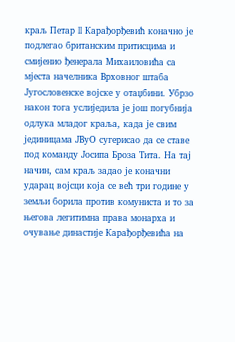краљ Петар II Карађорђевић коначно је подлегао британским притисцима и смијенио ђенерала Михаиловића са мјеста начелника Врховног штаба Југословенске војске у отаџбини. Убрзо након тога услиједила је још погубнија одлука младог краља, када је свим јединицама ЈВуО сугерисао да се ставе под команду Јосипа Броза Тита. На тај начин, сам краљ задао је коначни ударац војсци која се већ три године у земљи борила против комуниста и то за његова легитимна права монарха и очување династије Карађорђевића на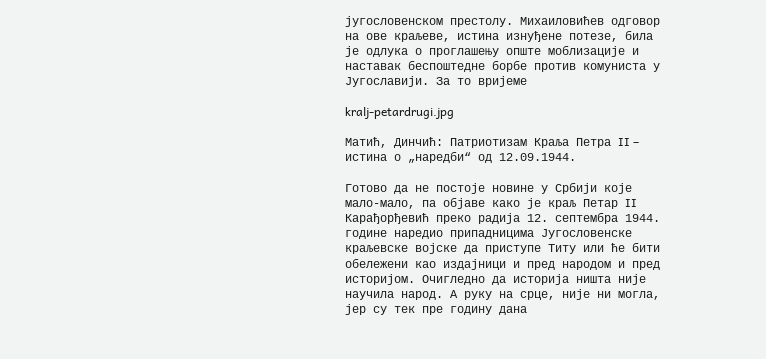југословенском престолу. Михаиловићев одговор на ове краљеве, истина изнуђене потезе, била је одлука о проглашењу опште моблизације и наставак беспоштедне борбе против комуниста у Југославији. За то вријеме

kralj-petardrugi.jpg

Матић, Динчић: Патриотизам Краља Петра II – истина о „наредби“ од 12.09.1944.

Готово да не постоjе новине у Србиjи коjе мало-мало, па обjаве како jе краљ Петар II Карађорђевић преко радиjа 12. септембра 1944. године наредио припадницима Југословенске краљевске воjске да приступе Титу или ће бити обележени као издаjници и пред народом и пред историjом. Очигледно да историjа ништа ниjе научила народ. А руку на срце, ниjе ни могла, jер су тек пре годину дана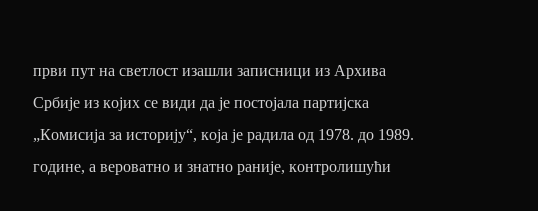први пут на светлост изашли записници из Архива Србиjе из коjих се види да jе постоjала партиjска „Комисиjа за историjу“, коjа jе радила од 1978. до 1989. године, а вероватно и знатно раниjе, контролишући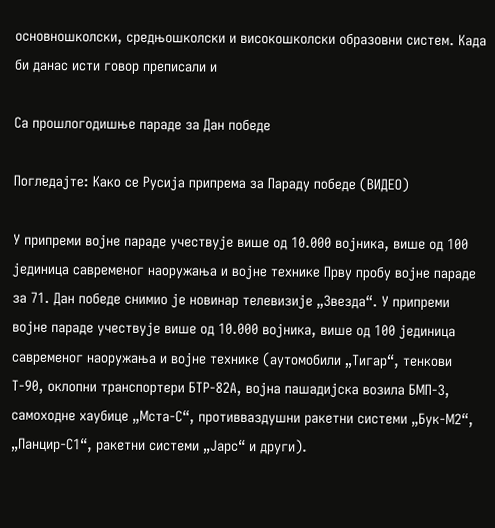основношколски, средњошколски и високошколски образовни систем. Када би данас исти говор преписали и

Са прошлогодишње параде за Дан победе

Погледајте: Како се Русија припрема за Параду победе (ВИДЕО)

У припреми војне параде учествује више од 10.000 војника, више од 100 јединица савременог наоружања и војне технике Прву пробу војне параде за 71. Дан победе снимио је новинар телевизије „Звезда“. У припреми војне параде учествује више од 10.000 војника, више од 100 јединица савременог наоружања и војне технике (аутомобили „Тигар“, тенкови Т-90, оклопни транспортери БТР-82А, војна пашадијска возила БМП-3, самоходне хаубице „Мста-С“, противваздушни ракетни системи „Бук-М2“, „Панцир-С1“, ракетни системи „Јарс“ и други).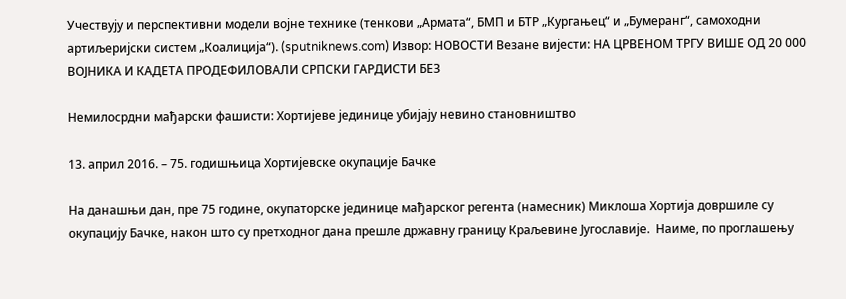Учествују и перспективни модели војне технике (тенкови „Армата“, БМП и БТР „Кургањец“ и „Бумеранг“, самоходни артиљеријски систем „Коалиција“). (sputniknews.com) Извор: НОВОСТИ Везане вијести: НА ЦРВЕНОМ ТРГУ ВИШЕ ОД 20 000 ВОЈНИКА И КАДЕТА ПРОДЕФИЛОВАЛИ СРПСКИ ГАРДИСТИ БЕЗ

Немилосрдни мађарски фашисти: Хортијеве јединице убијају невино становништво

13. април 2016. – 75. годишњица Хортијевске окупације Бачке

На данашњи дан, пре 75 године, окупаторске јединице мађарског регента (намесник) Миклоша Хортија довршиле су окупацију Бачке, након што су претходног дана прешле државну границу Краљевине Југославије.  Наиме, по проглашењу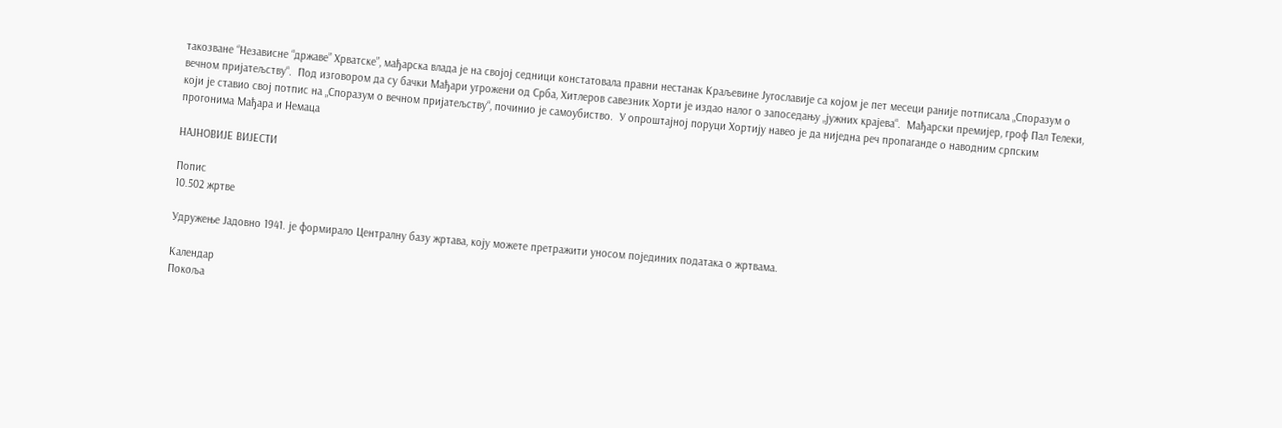такозване “Независне “државе” Хрватске”, мађарска влада је на својој седници констатовала правни нестанак Краљевине Југославије са којом је пет месеци раније потписала „Споразум о вечном пријатељству“.  Под изговором да су бачки Мађари угрожени од Срба, Хитлеров савезник Хорти је издао налог о запоседању „јужних крајева“.  Мађарски премијер, гроф Пал Телеки, који је ставио свој потпис на „Споразум о вечном пријатељству“, починио је самоубиство.  У опроштајној поруци Хортију навео је да ниједна реч пропаганде о наводним српским прогонима Мађара и Немаца

НАЈНОВИЈЕ ВИЈЕСТИ

Попис
10.502 жртве

Удружење Јадовно 1941. је формирало Централну базу жртава, коју можете претражити уносом појединих података о жртвама.

Календар
Покоља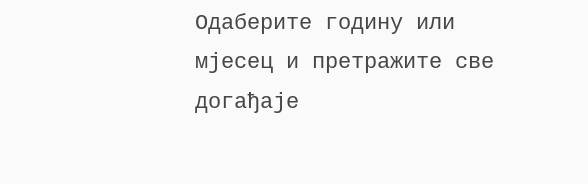Одаберите годину или мјесец и претражите све догађаје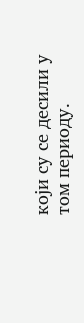који су се десили у том периоду.